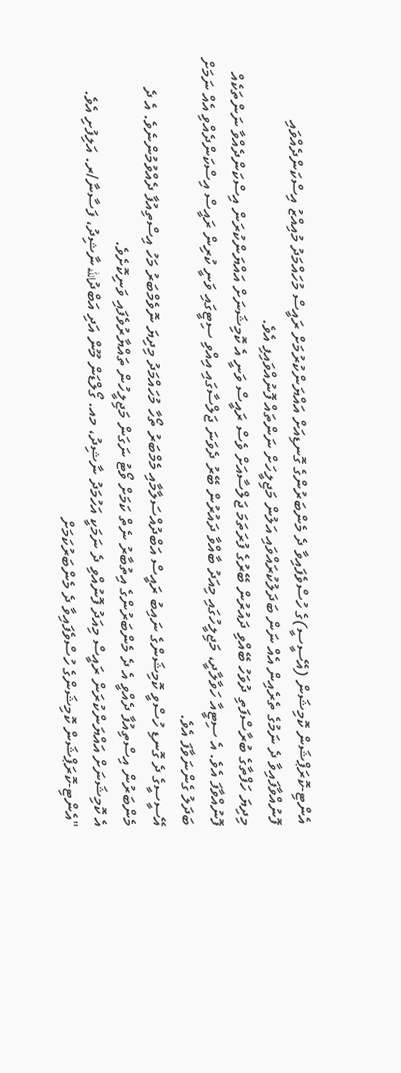އެންޓި-ކޮރަޕްޝަން ކޮމިޝަން (އޭސީސީ)ގެ ހުސްވެފައިވާ ދެ މެންބަރުންގެ ގޮނޑިއަށް އައްޔަންކުރުމަށް ރައީސް މުހައްމަދު މުއިއްޒު އިސްކަންދެއްވައި ފޮނުއްވާފައިވާ ދެ ނަމުގެ ތެރެއިން އެއް ނަން ބަދަލުކުރައްވައި އަލުން މަޖިލީހަށް ނަންތައް ފޮނުއްވައިފި އެވެ.
މިދިޔަ ހަފްތާގެ ބުރާސްފަތި ދުވަހު ބޭއްވި ދައުރުން ބޭރުގެ ފުރަތަމަ ޖަލްސާއަށް ވެސް ރައީސް ވަނީ އެ ކޮމިޝަނަށް އައްޔަންކުރަން އިސްކަންދެއްވާ ނަންތަކެއް ފޮނުއްވާފަ އެވެ. އެ ސިޓީއާ ހަވާލާދީ، މަޖިލީހުގައި މިއަދު ބާއްވާ ދައުރުން ބޭރު ދެވަނަ ޖަލްސާގައި އިއްވި ސިޓީގައި ވަނީ ކުރިން ރައީސް އިސްކަންދެއްވި އެއް ނަމަށް ބަދަލު ގެންނަވާފަ އެވެ.
އޭސީސީގެ ދެ ގޮނޑި ހުސްވީ ކޮމިޝަންގެ ނައިބު ރައީސް އަބްދުއްސަލާމާއި މެމްބަރު ތޯހާ މުހައްމަދު މިދިޔަ ނޮވެމްބަރު މަހު އިސްތިއުފާ ދެއްވުމުންނެވެ. އެ ދެ މެންބަރުން އިސްތިއުފާ ދެއްވީ އެ ދެ މެންބަރުންގެ އިތުބާރު ނެތް ކަމަށް ވޯޓު ނަގަން މަޖިލީހުން ތައްޔާރުވެފައި ވަނިކޮށެވެ.
އެ ކޮމިޝަނަށް އައްޔަންކުރަން ރައީސް މިއަދު ފޮނުއްވި ދެ ނަމަކީ އަހުމަދު ނާޝިދު، މއ. ގޯލްޑަން މޫން އަދި އަބްދުالله ނާޝިދު، ފަސާނާ/ރ. އަލިފުށި އެވެ.
"އެންޓި-ކޮރަޕްޝަން ކޮމިޝަންގެ ހުސްވެފައިވާ ދެ މެންބަރުކަމަށް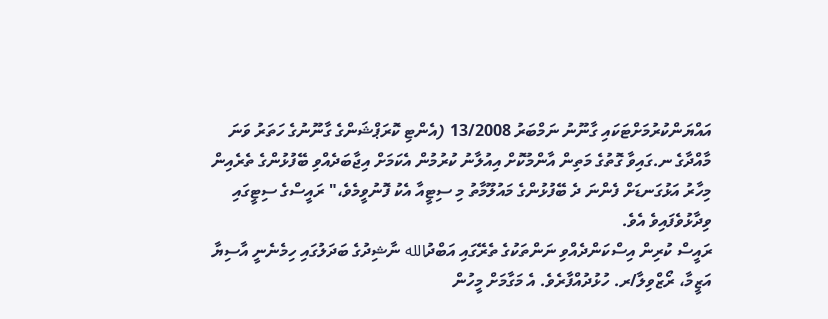އައްޔަންކުރުމަށްޓަކައި ގާނޫނު ނަމްބަރު 13/2008 (އެންޓި ކޮރަޕްޝަންގެ ގާނޫނުގެ ހަތަރު ވަނަ މާއްދާގެ ނ.ގައިވާ ގޮތުގެ މަތިން އާންމުކޮށް އިއުލާނު ކުރުމުން އެކަމަށް އިޖާބަދެއްވި ބޭފުޅުންގެ ތެރެއިން މިހާރު އަޅުގަނޑަށް ފެންނަ ދެ ބޭފުޅުންގެ މައުލޫމާތު މި ސިޓީއާ އެކު ފޮނުވީމެވެ،" ރައީސްގެ ސިޓީގައި ވިދާޅުވެފައިވެ އެވެ.
ރައީސް ކުރިން އިސްކަންދެއްވި ނަންތަކުގެ ތެރޭގައި އަބްދުالله ނާޝިދުގެ ބަދަލުގައި ހިމެނެނީ އާސިޔާ އަޒީމާ، ރޯޒްވިލާ/ރ. ހުޅުދުއްފާރެވެ. އެ މަގާމަށް މީހުން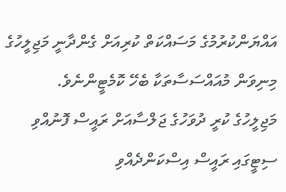އައްޔަންކުރުމުގެ މަސައްކަތް ކުރިއަށް ގެންދާނީ މަޖިލީހުގެ މިނިވަން މުއައްސަސާތަކާ ބެހޭ ކޮމެޓީންނެވެ.
މަޖިލީހުގެ ކުރީ ދުވަހުގެ ޖަލްސާއަށް ރައީސް ފޮނުއްވި ސިޓީގައި ރައީސް އިސްކަންދެއްވި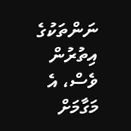ނަންތަކުގެ އިތުރުން ވެސް، އެ މަގާމަށް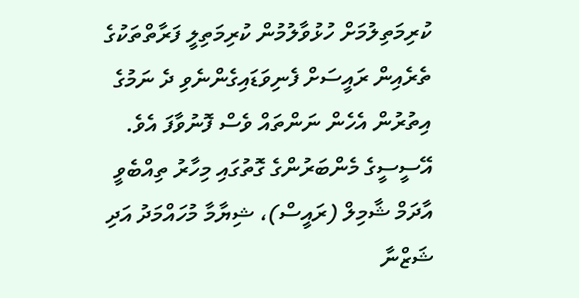ކުރިމަތިލުމަށް ހުޅުވާލުމުން ކުރިމަތިލީ ފަރާތްތަކުގެ ތެރެއިން ރައީސަށް ފެނިވަޑައިގެންނެވި ދެ ނަމުގެ އިތުރުން އެހެން ނަންތައް ވެސް ފޮނުވާފަ އެވެ.
އޭސީސީގެ މެންބަރުންގެ ގޮތުގައި މިހާރު ތިއްބެވީ އާދަމް ޝާމިލް (ރައީސް)، ޝިޔާމާ މުހައްމަދު އަދި ޝަޒްނާ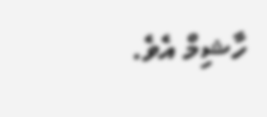ހާޝިމް އެވެ.